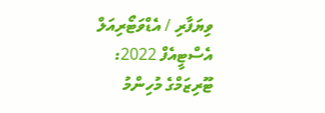ވިޔަފާރި / އެޑްވަޓޯރިއަލް
އެސްޓީއެފް 2022: ޓޫރިޒަމްގެ މުހިންމު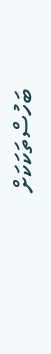ބަހުސްތަކަކަށް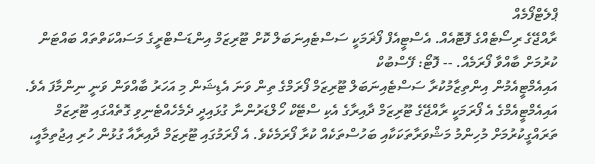ޕްލެޓްފޯމެއް
ރާއްޖޭގެ ރިސޯޓެއްގެ ފޮޓޮއެއް. އެސްޓީއެފް ފޯޜަމަކީ ސަސްޓެއިނަބަލް ކޮށް ޓޫރިޒަމް އިންޑަސްޓްރީގެ މަސައްކަތްތައް ބައްޓަން ކުރުމަށް ބާއްވާ ފޯރަމެއް. -- ފޮޓޯ: ފޭސްބުކް
އައިއެމްޓީއެމުން އިންތިޒާމުކުރާ ސަސްޓެއިނަބަލް ޓޫރިޒަމް ފޯރަމްގެ ތިން ވަނަ އެޑިޝަން މި އަހަރު ބާއްވަން ވަނީ ނިންމާފަ އެވެ. އައިއެމްޓީއެމްގެ އެ ފޯރަމަކީ ރާއްޖޭގެ ޓޫރިޒަމް ދާއިރާގެ އެކި ސްޓޭކް ހޯލްޑަރުންނާ ގުޅައިދީ ދެމެހެއްޓެނިވި ގޮތެއްގައި ޓޫރިޒަމް ތަރައްގީކުރުމަށް މުހިންމު މަޝްވަރާތަކަކާއި ބަހުސްތަކެއް ކުރާ ފޯރަމެކެވެ. އެ ފޯރަމުގައި ޓޫރިޒަމް ދާއިރާއާ ގުޅުން ހުރި އިޖުތިމާއީ،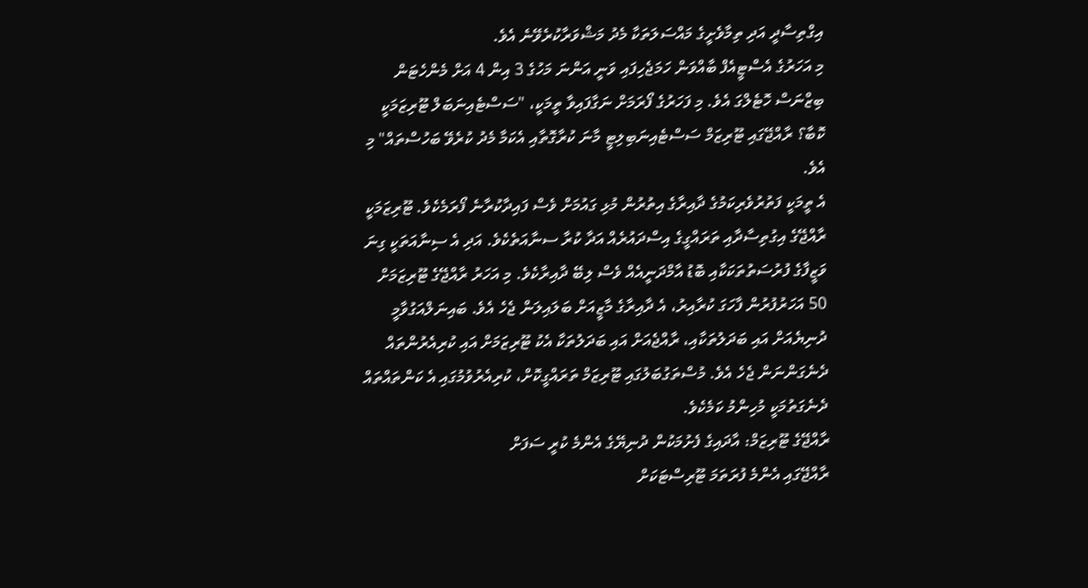އިގްތިސާދީ އަދި ތިމާވެށީގެ މައްސަލަތަކާ މެދު މަޝްވަރާކުރެވޭނެ އެވެ.
މި އަހަރުގެ އެސްޓީއެފް ބާއްވަން ހަމަޖެހިފައި ވަނީ އަންނަ މަހުގެ 3 އިން 4 އަށް މެންހެޓަން ބިޒްނަސް ހޮޓެލްގަ އެވެ. މި ފަހަރުގެ ފޯރަމަށް ނަގާފައިވާ ތީމަކީ، "ސަސްޓެއިނަބަލް ޓޫރިޒަމަކީ ކޮބާ؟ ރާއްޖޭގައި ޓޫރިޒަމް ސަސްޓެއިނަބިލިޓީ މާނަ ކުރާގޮތާއި އެކަމާ މެދު ކުރެވޭ ބަހުސްތައް" މި އެވެ.
އެ ތީމަކީ ފަތުރުވެރިކަމުގެ ދާއިރާގެ އިތުރުން މުޅި ގައުމަށް ވެސް ފައިދާކުރާނެ ފޯރަމެކެވެ. ޓޫރިޒަމަކީ ރާއްޖޭގެ އިގުތިސާދާއި ތަރައްގީގެ އިސްދައުރެއް އަދާ ކުރާ ސނާއަތެކެވެ. އަދި އެ ސިނާއަތަކީ ގިނަ ވަޒީފާގެ ފުރުސަތުތަކަކާއި ބޮޑު އާމްދަނީއެއް ވެސް ލިބޭ ދާއިރާކެވެ. މި އަހަރު ރާއްޖޭގެ ޓޫރިޒަމަށް 50 އަހަރުފުރުން ފާހަގަ ކުރާއިރު، އެ ދާއިރާގެ މާޒީއަށް ބަލައިލަން ޖެހެ އެވެ. ބައިނަލްއަގުވާމީ ދުނިޔެއަށް އައި ބަދަލުތަކާއި، ރާއްޖެއަށް އައި ބަދަލުތަކާ އެކު ޓޫރިޒަމަށް އައި ކުރިއެރުންތައް ދެނެގަންނަން ޖެހެ އެވެ. މުސްތަގުބަލުގައި ޓޫރިޒަމް ތަރައްގީކޮށް، ކުރިއެރުވުމުގައި އެ ކަންތައްތައް ދެނެގަތުމަކީ މުހިންމު ކަމެކެވެ.
ރާއްޖޭގެ ޓޫރިޒަމް: އާދައިގެ ފެށުމަކުން ދުނިޔޭގެ އެންމެ ކުރީ ސަފަށް
ރާއްޖޭގައި އެންމެ ފުރަތަމަ ޓޫރިސްޓަކަށް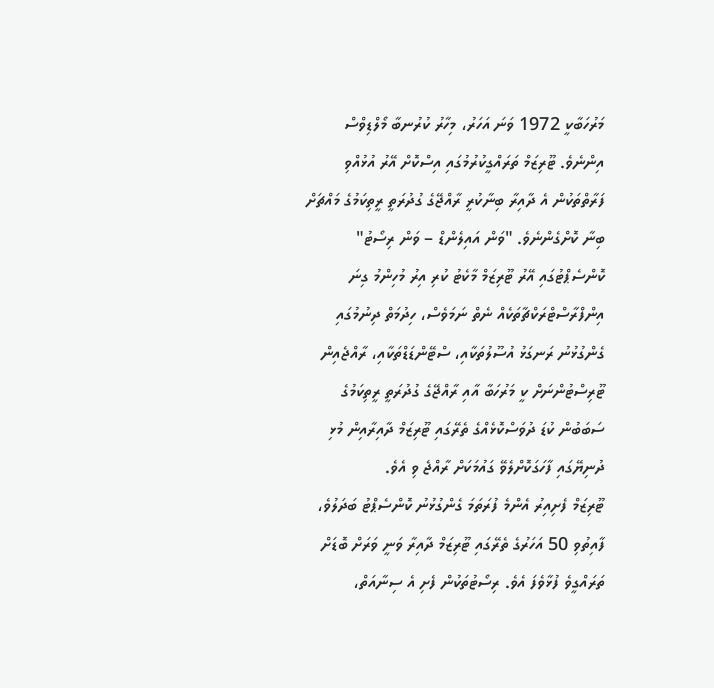މަރުހަބާކީ 1972 ވަނަ އަހަރު، މިހާރު ކުރުނބާ މޯލްޑިވްސް އިންނެވެ. ޓޫރިޒަމް ތަރައްގީކުރުމުގައި އިސްކޮށް އޭރު އުޅުއްވި ފަރާތްތަކުން އެ ދާއިރާ ބިނާކުރީ ރާއްޖޭގެ ގުދުރަތީ ރީތިކަމުގެ މައްޗަށް ބިނާ ކޮށްގެންނެވެ. "ވަން އައިލެންޑް – ވަން ރިސޯޓު" ކޮންސެޕްޓުގައި އޭރު ޓޫރިޒަމް މާކެޓު ކުރި އިރު މުހިންމު ގިނަ އިންފްރާސްޓްރަކްޗާތަކެއް ނެތް ނަމަވެސް، ހިދުމަތް ދިނުމުގައި ގެންގުޅުނު ރަނގަޅު އުސޫލުތަކާއި، ސްޓޭންޑަޑްތަކާއި، ރާއްޖެއިން ޓޫރިސްޓުންނަށް ކީ މަރުހަބާ އާއި ރާއްޖޭގެ ގުދުރަތީ ރީތިކަމުގެ ސަބަބުން ކުޑަ ދުވަސްކޮޅެއްގެ ތެރޭގައި ޓޫރިޒަމް ދާއިރާއިން މުޅި ދުނިޔޭގައި ފާހަގަކޮށްލެވޭ ގައުމަކަށް ރާއްޖެ ވި އެވެ.
ޓޫރިޒަމް ފެށިއިރު އެންމެ ފުރަތަމަ ގެންގުޅުނު ކޮންސެޕްޓު ބަދަލުވެ، ފާއިތުވި 50 އަހަރުގެ ތެރޭގައި ޓޫރިޒަމް ދާއިރާ ވަނީ ވަރަށް ބޮޑަށް ތަރައްގީވެ ފުޅާވެފަ އެވެ. ރިސޯޓުތަކުން ފެށި އެ ސިނާއަތް،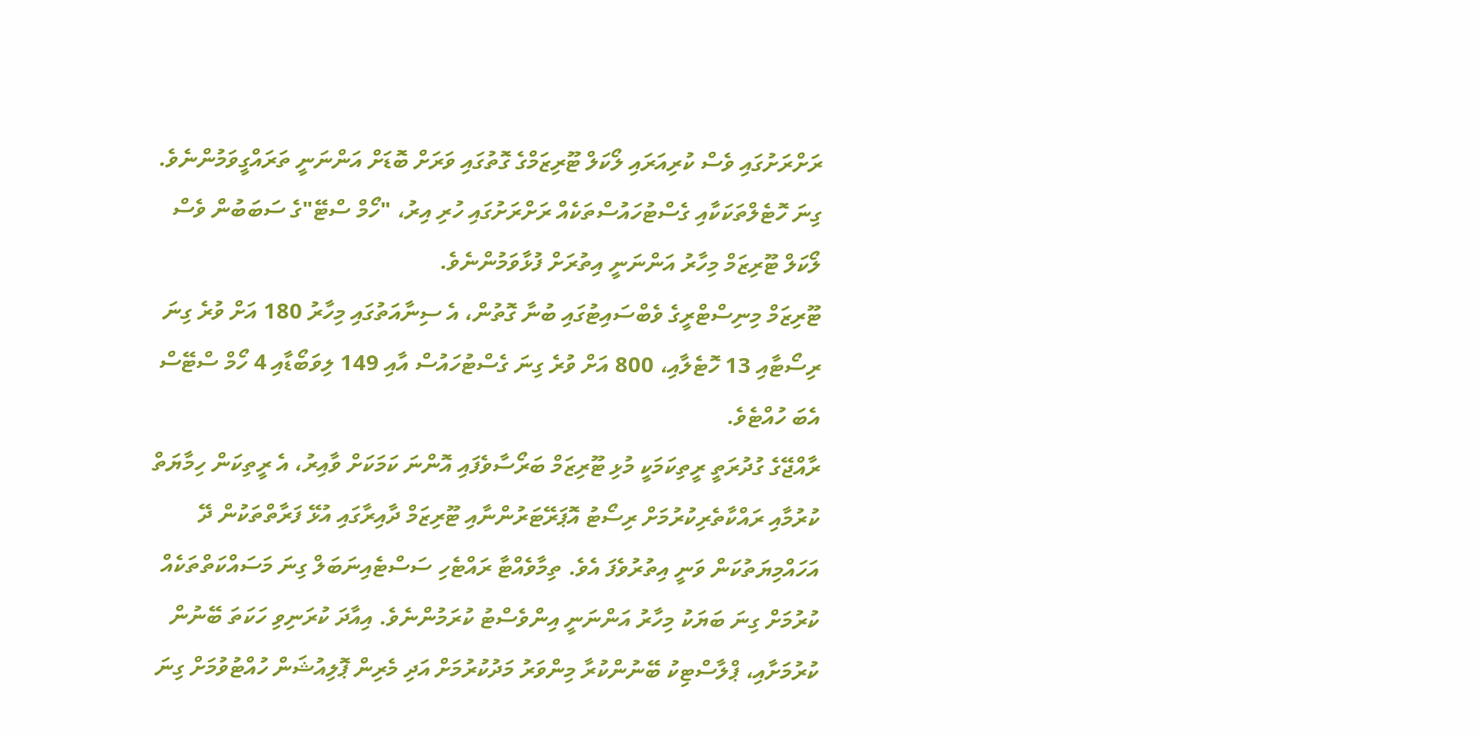ރަށްރަށުގައި ވެސް ކުރިއަރައި ލޯކަލް ޓޫރިޒަމްގެ ގޮތުގައި ވަރަށް ބޮޑަށް އަންނަނީ ތަރައްގީވަމުންނެވެ. ގިނަ ހޮޓެލްތަކަކާއި ގެސްޓުހައުސްތަކެއް ރަށްރަށުގައި ހުރި އިރު، "ހޯމް ސްޓޭ"ގެ ސަބަބުން ވެސް ލޯކަލް ޓޫރިޒަމް މިހާރު އަންނަނީ އިތުރަށް ފުޅާވަމުންނެވެ.
ޓޫރިޒަމް މިނިސްޓްރީގެ ވެބްސައިޓުގައި ބުނާ ގޮތުން، އެ ސިނާއަތުގައި މިހާރު 180 އަށް ވުރެ ގިނަ ރިސޯޓާއި 13 ހޮޓެލާއި، 800 އަށް ވުރެ ގިނަ ގެސްޓުހައުސް އާއި 149 ލިވަބޯޑާއި 4 ހޯމް ސްޓޭސް އެބަ ހުއްޓެވެ.
ރާއްޖޭގެ ގުދުރަތީ ރީތިކަމަކީ މުޅި ޓޫރިޒަމް ބަރޯސާވެފައި އޮންނަ ކަމަކަށް ވާއިރު، އެ ރީތިކަން ހިމާޔަތް ކުރުމާއި ރައްކާތެރިކުރުމަށް ރިސޯޓު އޮޕަރޭޓަރުންނާއި ޓޫރިޒަމް ދާއިރާގައި އުޅޭ ފަރާތްތަކުން ދޭ އަހައްމިޔަތުކަން ވަނީ އިތުރުވެފަ އެވެ. ތިމާވެއްޓާ ރައްޓެހި ސަސްޓެއިނަބަލް ގިނަ މަސައްކަތްތަކެއް ކުރުމަށް ގިނަ ބަޔަކު މިހާރު އަންނަނީ އިންވެސްޓު ކުރަމުންނެވެ. އިއާދަ ކުރަނިވި ހަކަތަ ބޭނުން ކުރުމަށާއި، ޕްލާސްޓިކު ބޭނުންކުރާ މިންވަރު މަދުކުރުމަށް އަދި މެރިން ޕޮލިއުޝަން ހުއްޓުވުމަށް ގިނަ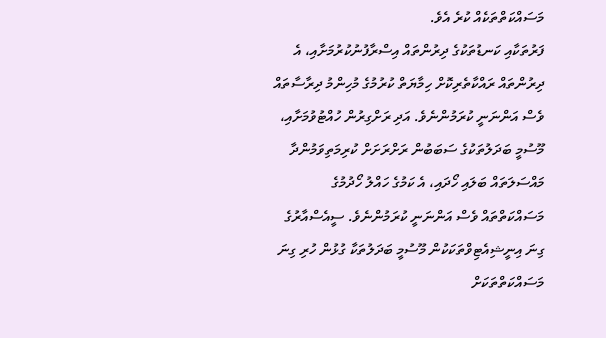މަސައްކަތްތަކެއް ކުރެ އެވެ.
ފަރުތަކާއި ކަނޑުތަކުގެ ދިރުންތައް އިސްރާފުނުކުރުމަށާއި، އެ ދިރުންތައް ރައްކާތެރިކޮށް ހިމާޔަތް ކުރުމުގެ މުހިންމު ދިރާސާތައް ވެސް އަންނަނީ ކުރަމުންނެވެ. އަދި ރަށްގިރުން ހުއްޓުވުމަށާއި، މޫސުމީ ބަދަލުތަކުގެ ސަބަބުން ރަށްރަށަށް ކުރިމަތިވަމުންދާ މައްސަލަތައް ބަލައި ހޯދައި، އެ ކަމުގެ ހައްލު ހޯދުމުގެ މަސައްކަތްތައް ވެސް އަންނަނީ ކުރަމުންނެވެ. ސީއެސްއާރުގެ ގިނަ އިނީޝިއެޓިވްތަކަކުން މޫސުމީ ބަދަލުތަކާ ގުޅުން ހުރި ގިނަ މަސައްކަތްތަކަށް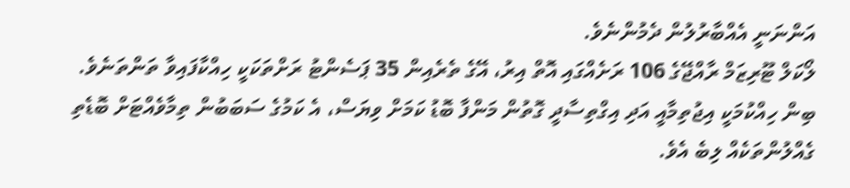އަންނަނީ އެއްބާރުލުން ދެމުންނެވެ.
ލޯކަލް ޓޫރިޒަމް ރާއްޖޭގެ 106 ރަށެއްގައި އޮތް އިރު، އޭގެ ތެރެއިން 35 ޕަސެންޓު ރަށްތަކަކީ ހިއްކާފައިވާ ތަންތަނެވެ. ބިން ހިއްކުމަކީ އިޖުތިމާއީ އަދި އިގްތިސާދީ ގޮތުން މަންފާ ބޮޑު ކަމަށް ވިޔަސް، އެ ކަމުގެ ސަބަބުން ތިމާވެއްޓަށް ބޮޑެތި ގެއްލުންތަކެއް ލިބެ އެވެ.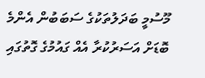މޫސުމީ ބަދަލުތަކުގެ ސަބަބުން އެންމެ ބޮޑަށް އަސަރުކުރާ އެއް ގައުމުގެ ގޮތުގައި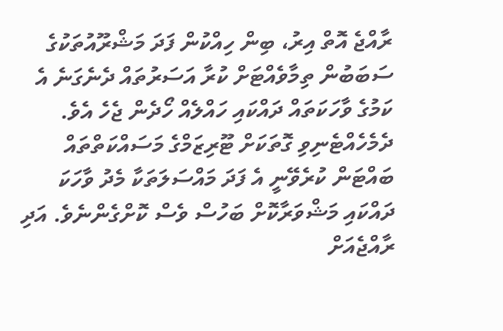ރާއްޖެ އޮތް އިރު، ބިން ހިއްކުން ފަދަ މަޝްރޫއުތަކުގެ ސަބަބުން ތިމާވެއްޓަށް ކުރާ އަސަރުތައް ދެނެގަނެ އެ ކަމުގެ ވާހަކަތައް ދައްކައި ހައްލެއް ހޯދެން ޖެހެ އެވެ.
ދެމެހެއްޓެނިވި ގޮތަކަށް ޓޫރިޒަމްގެ މަސައްކަތްތައް ބައްޓަން ކުރެވޭނީ އެ ފަދަ މައްސަލަތަކާ މެދު ވާހަކަ ދައްކައި މަޝްވަރާކޮށް ބަހުސް ވެސް ކޮށްގެންނެވެ. އަދި ރާއްޖެއަށް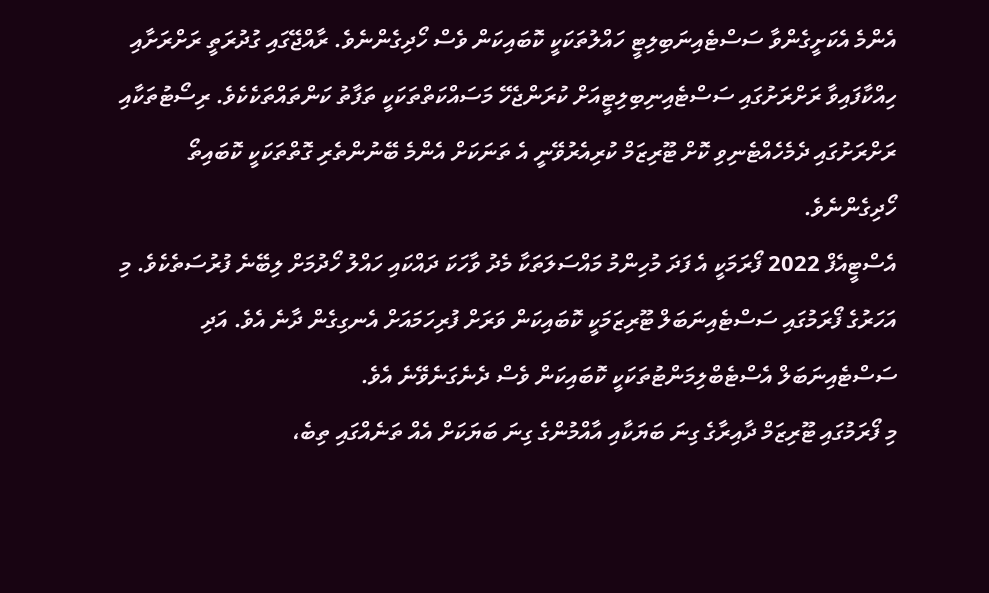އެންމެ އެކަށީގެންވާ ސަސްޓެއިނަބިލިޓީ ހައްލުތަކަކީ ކޮބައިކަން ވެސް ހޯދިގެންނެވެ. ރާއްޖޭގައި ގުދުރަތީ ރަށްރަށާއި ހިއްކާފައިވާ ރަށްރަށުގައި ސަސްޓެއިނިބިލިޓީއަށް ކުރަންޖެހޭ މަސައްކަތްތަކަކީ ތަފާތު ކަންތައްތަކެކެވެ. ރިސޯޓުތަކާއި ރަށްރަށުގައި ދެމެހެއްޓެނިވި ކޮށް ޓޫރިޒަމް ކުރިއެރުވޭނީ އެ ތަނަކަށް އެންމެ ބޭނުންތެރި ގޮތްތަކަކީ ކޮބައިތޯ ހޯދިގެންނެވެ.
އެސްޓީއެފް 2022 ފޯރަމަކީ އެ ފަދަ މުހިންމު މައްސަލަތަކާ މެދު ވާހަކަ ދައްކައި ހައްލު ހޯދުމަށް ލިބޭނެ ފުރުސަތެކެވެ. މި އަހަރުގެ ފޯރަމުގައި ސަސްޓެއިނަބަލް ޓޫރިޒަމަކީ ކޮބައިކަން ވަރަށް ފުރިހަމައަށް އެނގިގެން ދާނެ އެވެ. އަދި ސަސްޓެއިނަބަލް އެސްޓެބްލިމަންޓުތަކަކީ ކޮބައިކަން ވެސް ދެނެގަނެވޭނެ އެވެ.
މި ފޯރަމުގައި ޓޫރިޒަމް ދާއިރާގެ ގިނަ ބަޔަކާއި އާއްމުންގެ ގިނަ ބަޔަކަށް އެއް ތަނެއްގައި ތިބެ،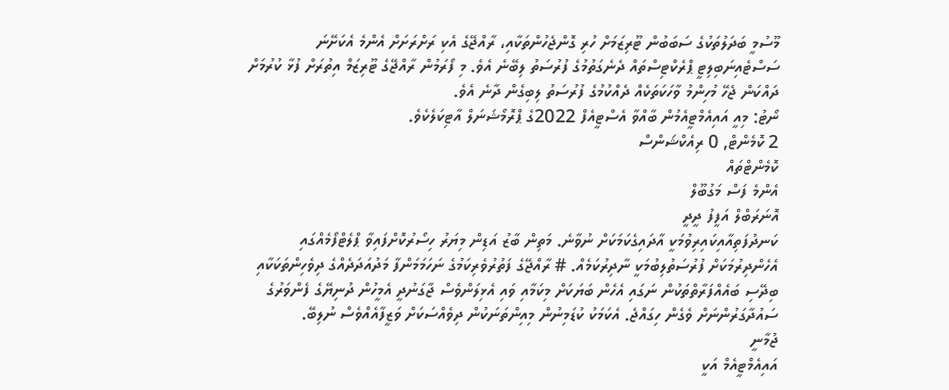މޫސުމީ ބަދަލުތަކުގެ ސަބަބުން ޓޫރިޒަމަށް ހުރި ގޮންޖެހުންތަކާއި، ރާއްޖޭގެ އެކި ރަށްރަށަށް އެންމެ އެކަށޭނަ ސަސްޓެއިނަބިލިޓީ ޕްރެކްޓިސްތައް ދެނެގަތުމުގެ ފުރުސަތު ލިބޭނެ އެވެ. މި ފޯރަމުން ރާއްޖޭގެ ޓޫރިޒަމް އިތުރަށް ފުޅާ ކުރުމަށް ދައްކަން ޖެހޭ މުހިންމު ވާހަކަތަކެއް ދެއްކުމުގެ ފުރުސަތު ލިބިގެން ދާނެ އެވެ.
ނޯޓު: މިއީ އައިއެމްޓީއެމުން ބާއްވާ އެސްޓީއެފް 2022ގެ ޕްރޮމޯޝަނަލް އާޓިކަލެކެވެ.
2 ކޮމެންޓް, 0 ރިއެކްޝަންސް
ކޮމެންޓްތައް
އެންމެ ފަސް މަގުބޫލް
އޮނަރަބްލް އަފީފު ދީދީ
ކަނދުފަތިއާއިކައިރިވުމަކީ އާދައިގެކަމަކަށް ނުވާނެ. މަތިން ބާޒު އަޑިން މިޔަރު ހިސޯރުކޮށްފައިވާ ޕްލެޓްފޯމެއްގައި އެހެންދިރުމަކަށް ފުރުސަތުލިބުމަކީ ނާދިރުކަމެއް. # ރާއްޖޭގެ ފަތުރުވެރިކަމުގެ ނަހަމަމަންފާ މަދުއަދަދެއްގެ ދިވެހިންތަކަކާއި ބިދޭސި ބައެއްފަރާތްތަކުން ނަގައި އެހެން ބަޔަކަށް މިކަމާއި ވައި އެޅިލަންވެސް ޖާގަނުދީ އެމީހުން ދުނިޔޭގެ ފެންވަރުގެ ސައުދާގަރުންނަށް ވެގެން ހިގައްޖެ. އެކަމަކު ކުޑަމިނުން މިއިންތަނަކުން ދިވެއްސަކަށް ވަޒީފާއެއްވެސް ނުލިބޭ.
ޖުމާނީ
އައިއެމްޓީއެމް އަކީ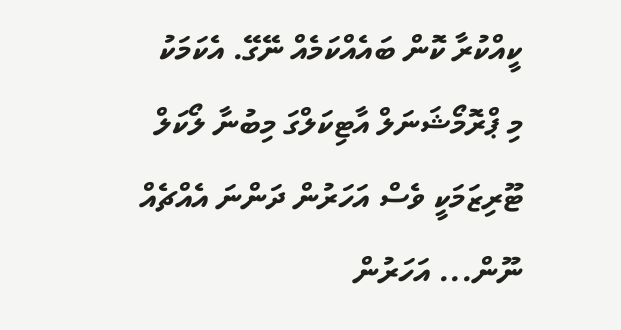ކީއްކުރާ ކޮން ބައެއްކަމެއް ނޭގޭ. އެކަމަކު މި ޕްރޮމޯޝަނަލް އާޓިކަލްގަ މިބުނާ ލޯކަލް ޓޫރިޒަމަކީ ވެސް އަހަރުން ދަންނަ އެއްޗެއް ނޫން... އަހަރުން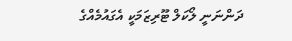ދަންނަނީ ލޯކަލް ޓޫރިޒަމަކީ އެގައުމެއްގެ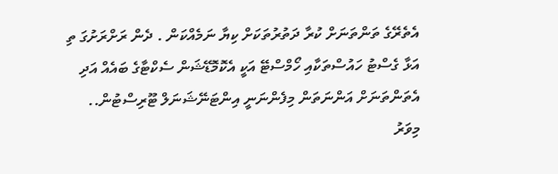އެތެރޭގެ ތަންތަނަށް ކުރާ ދަތުރުތަކަށް ކިޔާ ނަމެއްކަން . ދެން ރަށްރަށުގަ ތި އަޅާ ގެސްޓު ހައުސްތަކާއި ހޯމްސްޓޭ އަކީ އެކޮމޮޑޭޝަން ސެކްޓާގެ ބައެއް އަދި އެތަންތަނަށް އަންނަތަން މިފެންނަނީ އިންޓަނޭޝަނަލް ޓޫރިސްޓުން.. މިވަރު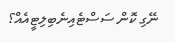ނޭގި ކޮން ސަސްޓެއިނެބިލިޓީއެއް؟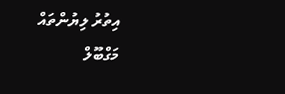އިތުރު ލިޔުންތައް
މަގްބޫލް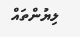ލިޔުންތައް